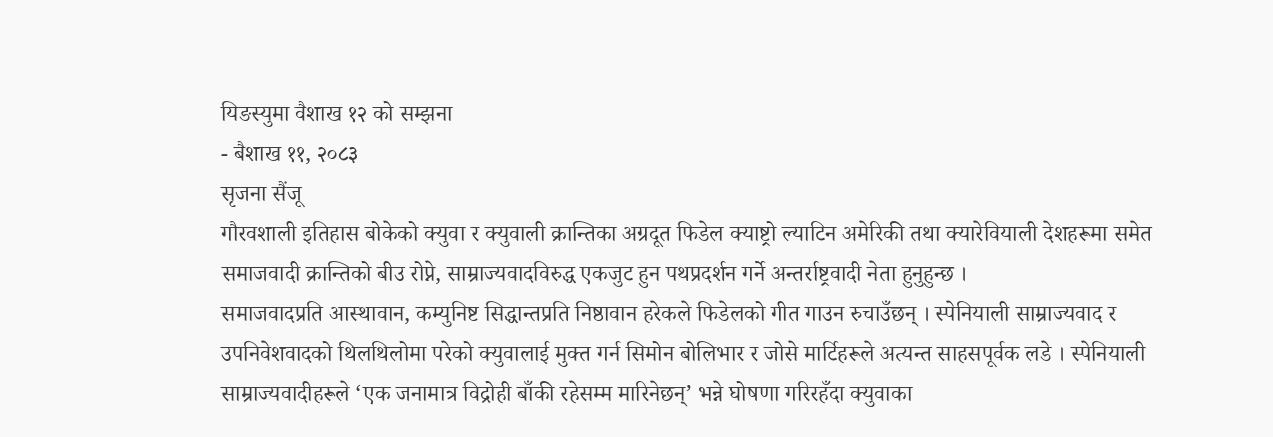यिङस्युमा वैशाख १२ को सम्झना
- बैशाख ११, २०८३
सृजना सैंजू
गौरवशाली इतिहास बोकेको क्युवा र क्युवाली क्रान्तिका अग्रदूत फिडेल क्याष्ट्रो ल्याटिन अमेरिकी तथा क्यारेवियाली देशहरूमा समेत समाजवादी क्रान्तिको बीउ रोप्ने, साम्राज्यवादविरुद्ध एकजुट हुन पथप्रदर्शन गर्ने अन्तर्राष्ट्रवादी नेता हुनुहुन्छ ।
समाजवादप्रति आस्थावान, कम्युनिष्ट सिद्धान्तप्रति निष्ठावान हरेकले फिडेलको गीत गाउन रुचाउँछन् । स्पेनियाली साम्राज्यवाद र उपनिवेशवादको थिलथिलोमा परेको क्युवालाई मुक्त गर्न सिमोन बोलिभार र जोसे मार्टिहरूले अत्यन्त साहसपूर्वक लडे । स्पेनियाली साम्राज्यवादीहरूले ‘एक जनामात्र विद्रोही बाँकी रहेसम्म मारिनेछन्’ भन्ने घोषणा गरिरहँदा क्युवाका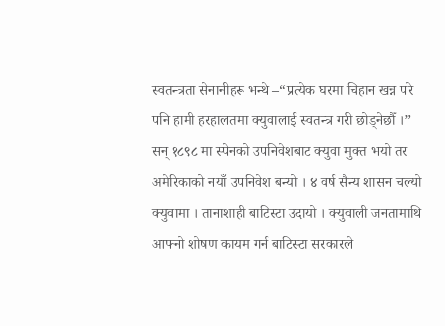स्वतन्त्रता सेनानीहरू भन्थे –“प्रत्येक घरमा चिहान खन्न परे पनि हामी हरहालतमा क्युवालाई स्वतन्त्र गरी छोड्नेछौँ ।”
सन् १८९८ मा स्पेनको उपनिवेशबाट क्युवा मुक्त भयो तर अमेरिकाको नयाँ उपनिवेश बन्यो । ४ वर्ष सैन्य शासन चल्यो क्युवामा । तानाशाही बाटिस्टा उदायो । क्युवाली जनतामाथि आफ्नो शोषण कायम गर्न बाटिस्टा सरकारले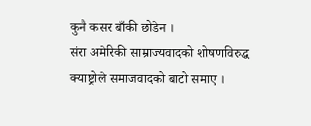कुनै कसर बाँकी छोडेन ।
संरा अमेरिकी साम्राज्यवादको शोषणविरुद्ध क्याष्ट्रोले समाजवादको बाटो समाए ।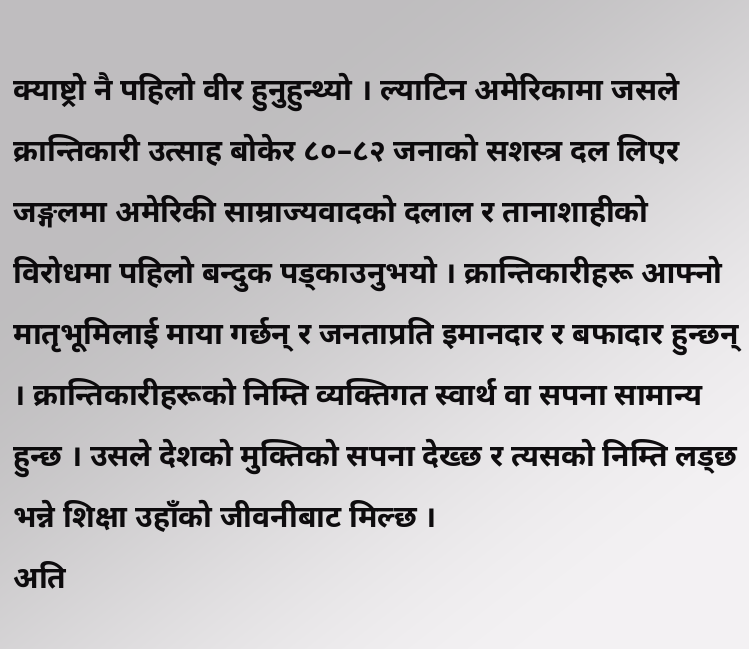क्याष्ट्रो नै पहिलो वीर हुनुहुन्थ्यो । ल्याटिन अमेरिकामा जसले क्रान्तिकारी उत्साह बोकेर ८०–८२ जनाको सशस्त्र दल लिएर जङ्गलमा अमेरिकी साम्राज्यवादको दलाल र तानाशाहीको विरोधमा पहिलो बन्दुक पड्काउनुभयो । क्रान्तिकारीहरू आफ्नो मातृभूमिलाई माया गर्छन् र जनताप्रति इमानदार र बफादार हुन्छन् । क्रान्तिकारीहरूको निम्ति व्यक्तिगत स्वार्थ वा सपना सामान्य हुन्छ । उसले देशको मुक्तिको सपना देख्छ र त्यसको निम्ति लड्छ भन्ने शिक्षा उहाँको जीवनीबाट मिल्छ ।
अति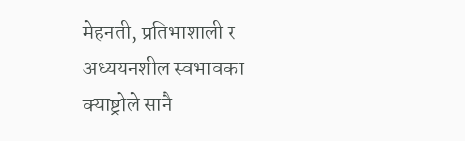मेहनती, प्रतिभाशाली र अध्ययनशील स्वभावका क्याष्ट्रोले सानै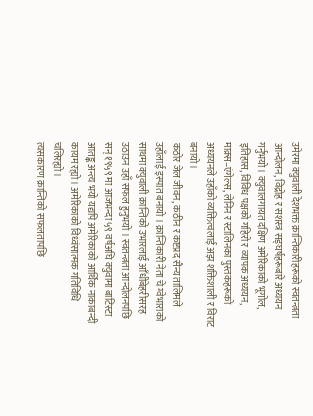उमेरमा क्युवाली देशभक्त क्रान्तिकारीहरूको स्वतन्त्रता आन्दोलन, विद्रोह र सशस्त्र सङ्घर्षहरूबारे अध्ययन गर्नुभयो । क्युवालगायत दक्षिण अमेरिकाको भूगोल, इतिहास, विविध पक्षको गहिरो र व्यापक अध्ययन, माक्र्स–एंगेल्स, लेनिन र स्टालिनका पुस्तकहरूको अध्ययनले उहाँको व्यक्तित्वलाई अझ शक्तिशाली र विराट बनायो ।
कठोर जेल जीवन, कठीन र कष्टप्रद सैन्य तालिमले उहाँलाई इस्पात बनायो । क्रान्तिकारी नेता चे ग्वेभाराको साथमा क्युवाली क्रान्तिको उभारलाई आँधीबेहरीसरह उठाउन उहाँ सफल हुनुभयो । स्वतन्त्रता आन्दोलनपछि सन् १९५९ मा आजभन्दा ५९ वर्षअघि क्युवामा बाटिस्टा आतङ्क अन्त्य भयो यद्यपि अमेरिकाको आर्थिक नाकाबन्दी कायम रह्यो । अमेरिकाको विध्वंसात्मक गतिविधि चलिरह्यो ।
त्यसकारण क्रान्तिको सफलतापछि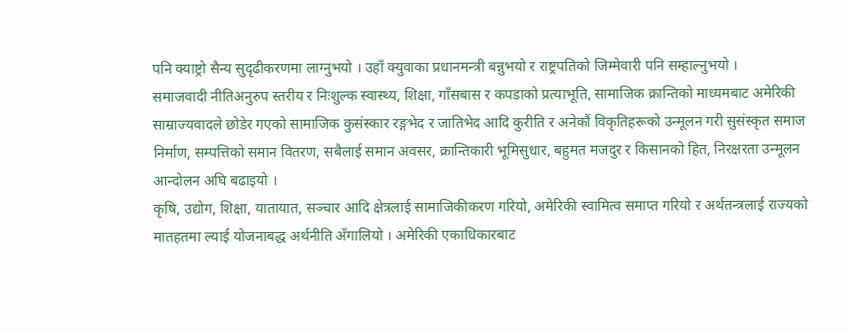पनि क्याष्ट्रो सैन्य सुदृढीकरणमा लाग्नुभयो । उहाँ क्युवाका प्रधानमन्त्री बन्नुभयो र राष्ट्रपतिको जिम्मेवारी पनि सम्हाल्नुभयो ।
समाजवादी नीतिअनुरुप स्तरीय र निःशुल्क स्वास्थ्य, शिक्षा, गाँसबास र कपडाको प्रत्याभूति, सामाजिक क्रान्तिको माध्यमबाट अमेरिकी साम्राज्यवादले छोडेर गएको सामाजिक कुसंस्कार रङ्गभेद र जातिभेद आदि कुरीति र अनेकौं विकृतिहरूको उन्मूलन गरी सुसंस्कृत समाज निर्माण, सम्पत्तिको समान वितरण, सबैलाई समान अवसर, क्रान्तिकारी भूमिसुधार, बहुमत मजदुर र किसानको हित, निरक्षरता उन्मूलन आन्दोलन अघि बढाइयो ।
कृषि, उद्योग, शिक्षा, यातायात, सञ्चार आदि क्षेत्रलाई सामाजिकीकरण गरियो, अमेरिकी स्वामित्व समाप्त गरियो र अर्थतन्त्रलाई राज्यको मातहतमा ल्याई योजनाबद्ध अर्थनीति अँगालियो । अमेरिकी एकाधिकारबाट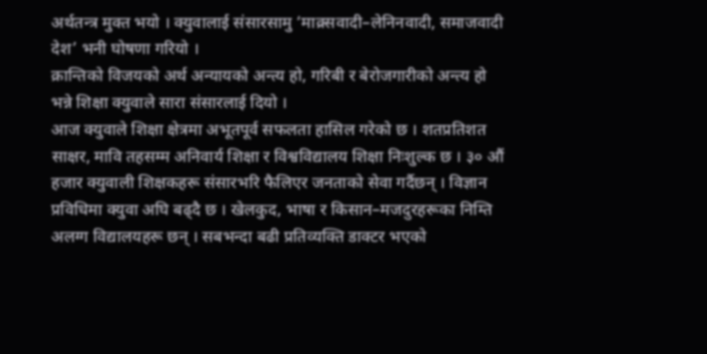अर्थतन्त्र मुक्त भयो । क्युवालाई संसारसामु ‘माक्र्सवादी–लेनिनवादी, समाजवादी देश’ भनी घोषणा गरियो ।
क्रान्तिको विजयको अर्थ अन्यायको अन्त्य हो, गरिबी र बेरोजगारीको अन्त्य हो भन्ने शिक्षा क्युवाले सारा संसारलाई दियो ।
आज क्युवाले शिक्षा क्षेत्रमा अभूतपूर्व सफलता हासिल गरेको छ । शतप्रतिशत साक्षर, मावि तहसम्म अनिवार्य शिक्षा र विश्वविद्यालय शिक्षा निःशुल्क छ । ३० औं हजार क्युवाली शिक्षकहरू संसारभरि फैलिएर जनताको सेवा गर्दैछन् । विज्ञान प्रविधिमा क्युवा अघि बढ्दै छ । खेलकुद, भाषा र किसान–मजदुरहरूका निम्ति अलग्ग विद्यालयहरू छन् । सबभन्दा बढी प्रतिव्यक्ति डाक्टर भएको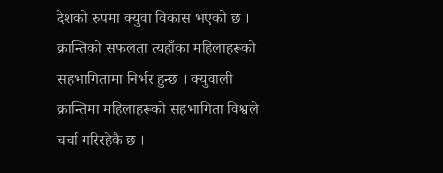देशको रुपमा क्युवा विकास भएको छ ।
क्रान्तिको सफलता त्यहाँका महिलाहरूको सहभागितामा निर्भर हुन्छ । क्युवाली क्रान्तिमा महिलाहरूको सहभागिता विश्वले चर्चा गरिरहेकै छ ।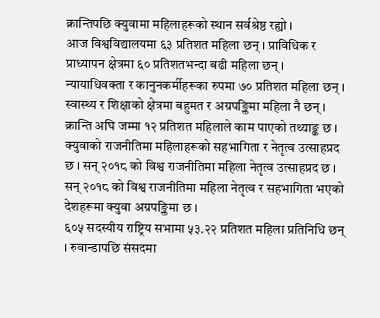क्रान्तिपछि क्युवामा महिलाहरूको स्थान सर्वश्रेष्ठ रह्यो ।
आज विश्वविद्यालयमा ६३ प्रतिशत महिला छन् । प्राविधिक र प्राध्यापन क्षेत्रमा ६० प्रतिशतभन्दा बढी महिला छन् । न्यायाधिवक्ता र कानुनकर्मीहरूका रुपमा ७० प्रतिशत महिला छन् । स्वास्थ्य र शिक्षाको क्षेत्रमा बहुमत र अग्रपङ्क्तिमा महिला नै छन् । क्रान्ति अघि जम्मा १२ प्रतिशत महिलाले काम पाएको तथ्याङ्क छ ।
क्युवाको राजनीतिमा महिलाहरूको सहभागिता र नेतृत्व उत्साहप्रद छ । सन् २०१८ को विश्व राजनीतिमा महिला नेतृत्व उत्साहप्रद छ । सन् २०१८ को विश्व राजनीतिमा महिला नेतृत्व र सहभागिता भएको देशहरूमा क्युवा अग्रपङ्क्तिमा छ ।
६०५ सदस्यीय राष्ट्रिय सभामा ५३.२२ प्रतिशत महिला प्रतिनिधि छन् । रुवान्डापछि संसदमा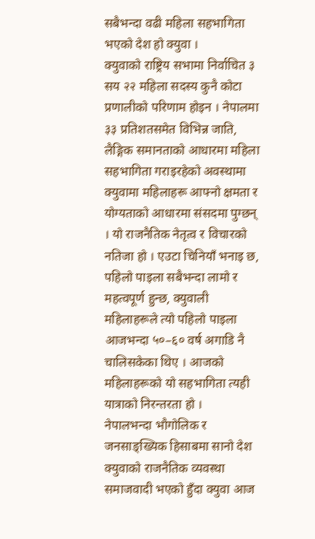सबैभन्दा वढी महिला सहभागिता भएको देश हो क्युवा ।
क्युवाको राष्ट्रिय सभामा निर्वाचित ३ सय २२ महिला सदस्य कुनै कोटा प्रणालीको परिणाम होइन । नेपालमा ३३ प्रतिशतसमेत विभिन्न जाति, लैङ्गिक समानताको आधारमा महिला सहभागिता गराइरहेको अवस्थामा क्युवामा महिलाहरू आफ्नो क्षमता र योग्यताको आधारमा संसदमा पुग्छन् । यो राजनैतिक नेतृत्व र विचारको नतिजा हो । एउटा चिनियाँ भनाइ छ, पहिलो पाइला सबैभन्दा लामो र महत्वपूर्ण हुन्छ, क्युवाली महिलाहरूले त्यो पहिलो पाइला आजभन्दा ५०–६० वर्ष अगाडि नै चालिसकेका थिए । आजको महिलाहरूको यो सहभागिता त्यही यात्राको निरन्तरता हो ।
नेपालभन्दा भौगोलिक र जनसाङ्ख्यिक हिसाबमा सानो देश क्युवाको राजनैतिक व्यवस्था समाजवादी भएको हुँदा क्युवा आज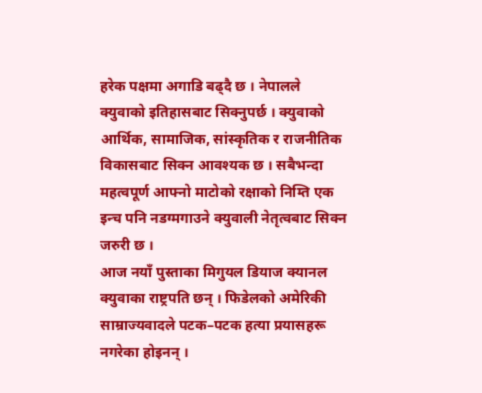हरेक पक्षमा अगाडि बढ्दै छ । नेपालले क्युवाको इतिहासबाट सिक्नुपर्छ । क्युवाको आर्थिक, सामाजिक, सांस्कृतिक र राजनीतिक विकासबाट सिक्न आवश्यक छ । सबैभन्दा महत्वपूर्ण आफ्नो माटोको रक्षाको निम्ति एक इन्च पनि नडग्मगाउने क्युवाली नेतृत्वबाट सिक्न जरुरी छ ।
आज नयाँ पुस्ताका मिगुयल डियाज क्यानल क्युवाका राष्ट्रपति छन् । फिडेलको अमेरिकी साम्राज्यवादले पटक–पटक हत्या प्रयासहरू नगरेका होइनन् ।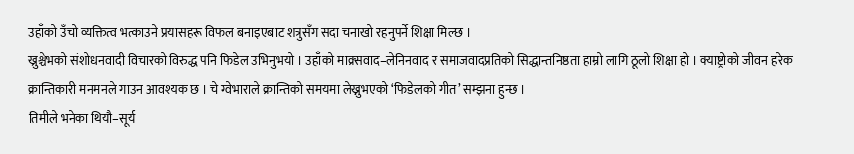उहाँको उँचो व्यक्तित्व भत्काउने प्रयासहरू विफल बनाइएबाट शत्रुसँग सदा चनाखो रहनुपर्ने शिक्षा मिल्छ ।
ख्रुश्चेभको संशोधनवादी विचारको विरुद्ध पनि फिडेल उभिनुभयो । उहाँको माक्र्सवाद–लेनिनवाद र समाजवादप्रतिको सिद्धान्तनिष्ठता हाम्रो लागि ठूलो शिक्षा हो । क्याष्ट्रोको जीवन हरेक क्रान्तिकारी मनमनले गाउन आवश्यक छ । चे ग्वेभाराले क्रान्तिको समयमा लेख्नुभएको ‘फिडेलको गीत’ सम्झना हुन्छ ।
तिमीले भनेका थियौ–सूर्य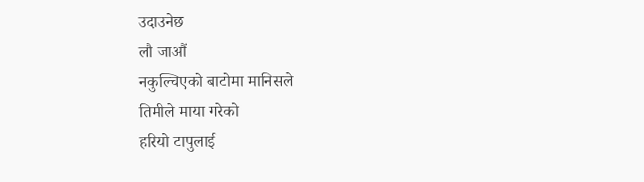उदाउनेछ
लौ जाऔं
नकुल्चिएको बाटोमा मानिसले
तिमीले माया गरेको
हरियो टापुलाई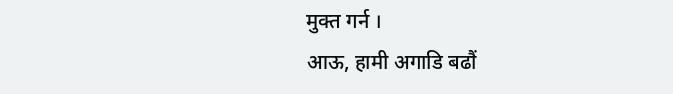मुक्त गर्न ।
आऊ, हामी अगाडि बढौं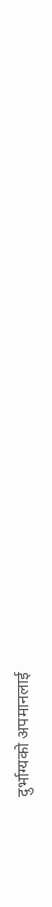दुर्भाग्यको अपमानलाई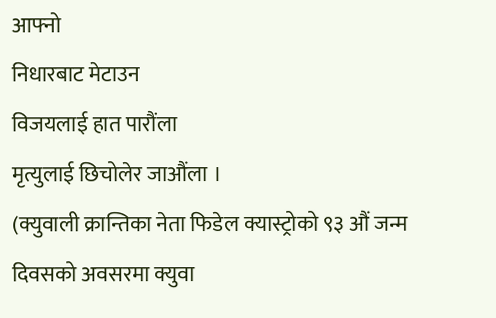आफ्नो
निधारबाट मेटाउन
विजयलाई हात पारौंला
मृत्युलाई छिचोलेर जाऔंला ।
(क्युवाली क्रान्तिका नेता फिडेल क्यास्ट्रोको ९३ औं जन्म दिवसको अवसरमा क्युवा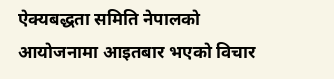ऐक्यबद्धता समिति नेपालको आयोजनामा आइतबार भएको विचार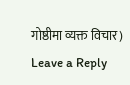गोष्ठीमा व्यक्त विचार)
Leave a Reply